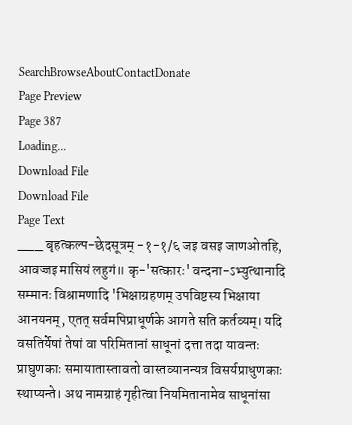SearchBrowseAboutContactDonate
Page Preview
Page 387
Loading...
Download File
Download File
Page Text
___ बृहत्कल्प-छेदसूत्रम् -१-१/६ जइ वसइ जाणओतहि, आवज्जइ मासियं लहुगं॥ कृ-'सत्कारः' वन्दना-ऽभ्युत्थानादि सम्मानः विश्रामणादि 'भिक्षाग्रहणम् उपविष्टस्य भिक्षाया आनयनम्, एतत् सर्वमपिप्राधूर्णके आगते सति कर्तव्यम्। यदि वसतिर्येषां तेषां वा परिमितानां साधूनां दत्ता तदा यावन्तः प्राघुणकाः समायातास्तावतो वास्तव्यानन्यत्र विसर्यप्राधुणकाः स्थाप्यन्ते। अथ नामग्राहं गृहीत्वा नियमितानामेव साधूनांसा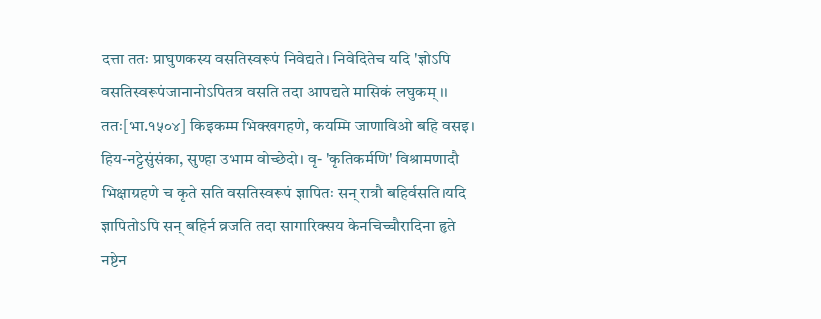दत्ता ततः प्राघुणकस्य वसतिस्वरूपं निवेद्यते। निवेदितेच यदि 'ज्ञोऽपि वसतिस्वरूपंजानानोऽपितत्र वसति तदा आपद्यते मासिकं लघुकम् ।। ततः[भा.१५०४] किइकम्म भिक्खगहणे, कयम्मि जाणाविओ बहि वसइ। हिय-नट्टेसुंसंका, सुण्हा उभाम वोच्छेदो। वृ- 'कृतिकर्मणि' विश्रामणादौ भिक्षाग्रहणे च कृते सति वसतिस्वरूपं ज्ञापितः सन् रात्रौ बहिर्वसति।यदि ज्ञापितोऽपि सन् बहिर्न व्रजति तदा सागारिक्सय केनचिच्चौरादिना हृते नष्टेन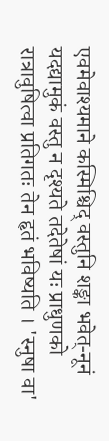एवमेवाश्यमाने कस्मिश्चिद् वस्तुनि शङ्का भवेत्-नूनं यदद्यामुकं वस्तु न दृश्यते तदेतेषां यः प्राधुणको रात्रावुषित्वा प्रतिगतः तेन हृतं भविष्यति । 'स्नुषा वा'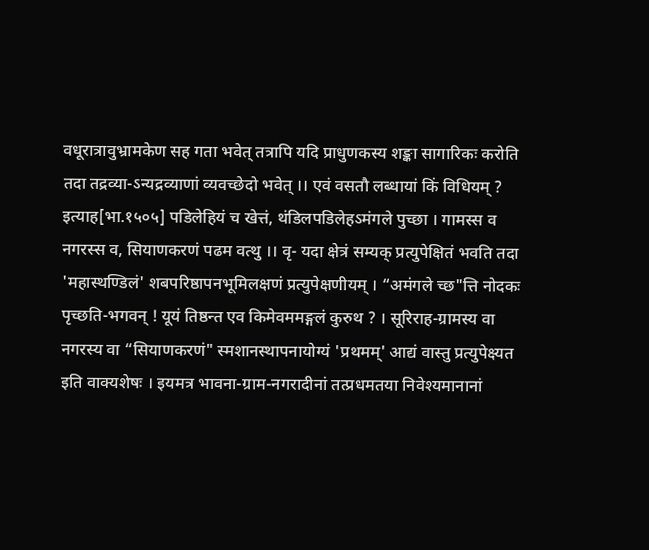वधूरात्रावुभ्रामकेण सह गता भवेत् तत्रापि यदि प्राधुणकस्य शङ्का सागारिकः करोति तदा तद्रव्या-ऽन्यद्रव्याणां व्यवच्छेदो भवेत् ।। एवं वसतौ लब्धायां किं विधियम् ? इत्याह[भा.१५०५] पडिलेहियं च खेत्तं, थंडिलपडिलेहऽमंगले पुच्छा । गामस्स व नगरस्स व, सियाणकरणं पढम वत्थु ।। वृ- यदा क्षेत्रं सम्यक् प्रत्युपेक्षितं भवति तदा 'महास्थण्डिलं' शबपरिष्ठापनभूमिलक्षणं प्रत्युपेक्षणीयम् । “अमंगले च्छ"त्ति नोदकः पृच्छति-भगवन् ! यूयं तिष्ठन्त एव किमेवममङ्गलं कुरुथ ? । सूरिराह-ग्रामस्य वा नगरस्य वा “सियाणकरणं" स्मशानस्थापनायोग्यं 'प्रथमम्' आद्यं वास्तु प्रत्युपेक्ष्यत इति वाक्यशेषः । इयमत्र भावना-ग्राम-नगरादीनां तत्प्रधमतया निवेश्यमानानां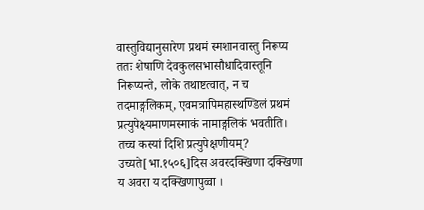वास्तुविद्यानुसारेण प्रथमं स्मशानवास्तु निरूप्य ततः शेषाणि देवकुलसभासौधादिवास्तूनि निरूप्यन्ते, लोके तथाष्टत्वात्, न च तदमाङ्गलिकम्, एवमत्रापिमहास्थण्डिलं प्रथमं प्रत्युपेक्ष्यमाणमस्माकं नामाङ्गलिकं भवतीति। तच्च कस्यां दिशि प्रत्युपेक्षणीयम्? उच्यते[भा.१५०६]दिस अवरदक्खिणा दक्खिणा य अवरा य दक्खिणापुव्वा ।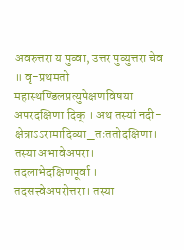अवरुत्तरा य पुव्वा, उत्तर पुव्युत्तरा चेव ॥ वृ-प्रथमतो महास्थण्डिलप्रत्युपेक्षणविषया अपरदक्षिणा दिक् । अथ तस्यां नदी-क्षेत्राऽऽरामादिव्या_तःततोदक्षिणा। तस्या अभावेअपरा। तदलाभेदक्षिणपूर्वा । तदसत्त्वेअपरोत्तरा। तस्या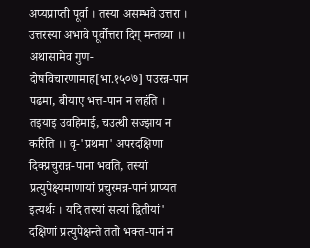अप्यप्राप्ती पूर्वा । तस्या असम्भवे उत्तरा । उत्तरस्या अभावे पूर्वोत्तरा दिग् मन्तव्या ।। अथासामेव गुण-दोषविचारणामाह[भा.१५०७] पउरन्न-पान पढमा, बीयाए भत्त-पान न लहंति । तइयाइ उवहिमाई, चउत्थी सज्झाय न करिति ।। वृ-'प्रथमा' अपरदक्षिणा दिक्प्रचुरान्न-पाना भवति, तस्यां प्रत्युपेक्ष्यमाणायां प्रचुरमन्न-पानं प्राप्यत इत्यर्थः । यदि तस्यां सत्यां द्वितीयां' दक्षिणां प्रत्युपेक्षन्ते ततो भक्त-पानं न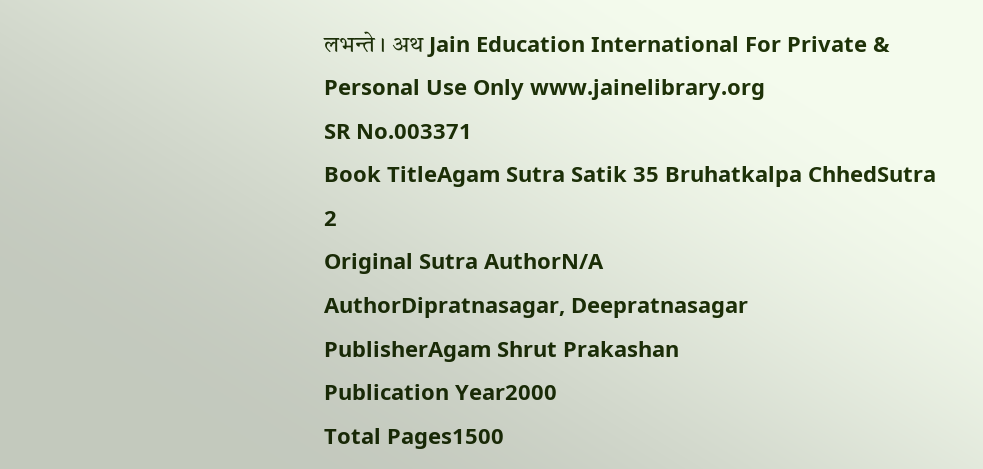लभन्ते । अथ Jain Education International For Private & Personal Use Only www.jainelibrary.org
SR No.003371
Book TitleAgam Sutra Satik 35 Bruhatkalpa ChhedSutra 2
Original Sutra AuthorN/A
AuthorDipratnasagar, Deepratnasagar
PublisherAgam Shrut Prakashan
Publication Year2000
Total Pages1500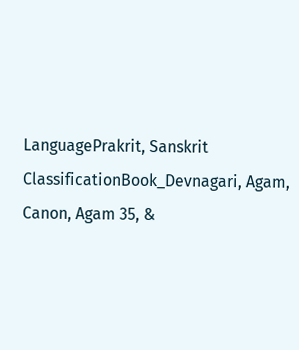LanguagePrakrit, Sanskrit
ClassificationBook_Devnagari, Agam, Canon, Agam 35, &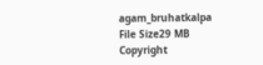agam_bruhatkalpa
File Size29 MB
Copyright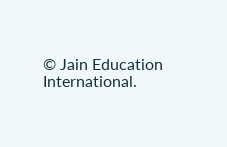© Jain Education International.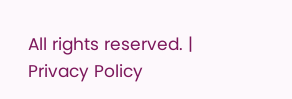All rights reserved. | Privacy Policy